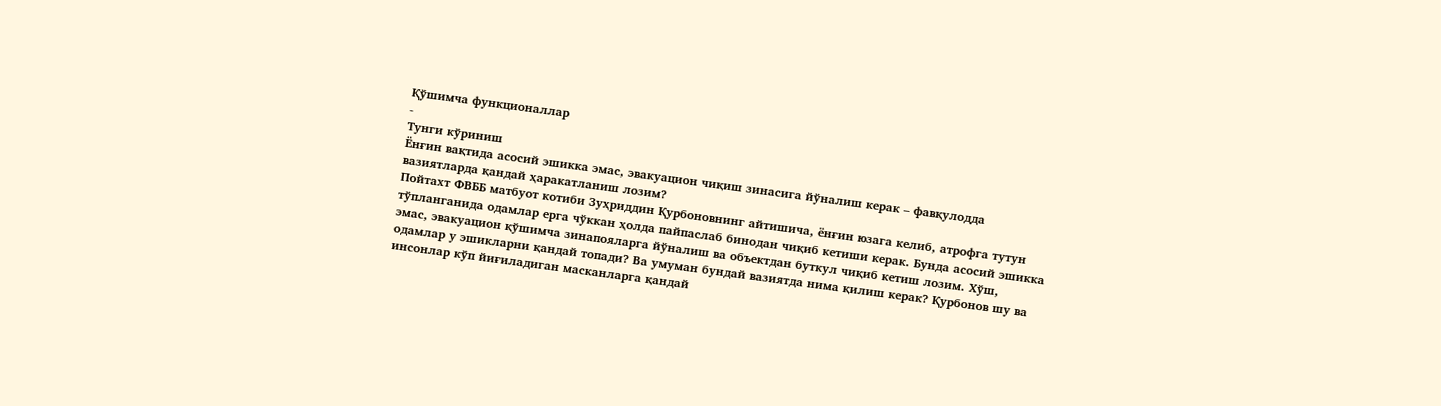Қўшимча функционаллар
-
Тунги кўриниш
Ёнғин вақтида асосий эшикка эмас, эвакуацион чиқиш зинасига йўналиш керак – фавқулодда вазиятларда қандай ҳаракатланиш лозим?
Пойтахт ФВББ матбуот котиби Зуҳриддин Қурбоновнинг айтишича, ёнғин юзага келиб, атрофга тутун тўпланганида одамлар ерга чўккан ҳолда пайпаслаб бинодан чиқиб кетиши керак. Бунда асосий эшикка эмас, эвакуацион қўшимча зинапояларга йўналиш ва объектдан буткул чиқиб кетиш лозим. Хўш, одамлар у эшикларни қандай топади? Ва умуман бундай вазиятда нима қилиш керак? Қурбонов шу ва инсонлар кўп йиғиладиган масканларга қандай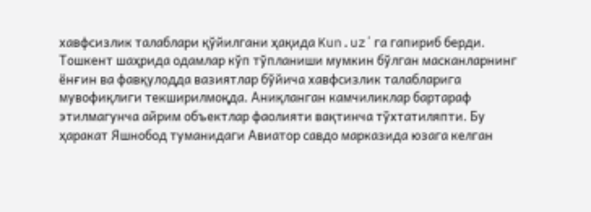хавфсизлик талаблари қўйилгани ҳақида Kun.uzʼга гапириб берди.
Тошкент шаҳрида одамлар кўп тўпланиши мумкин бўлган масканларнинг ёнғин ва фавқулодда вазиятлар бўйича хавфсизлик талабларига мувофиқлиги текширилмоқда. Аниқланган камчиликлар бартараф этилмагунча айрим объектлар фаолияти вақтинча тўхтатиляпти. Бу ҳаракат Яшнобод туманидаги Авиатор савдо марказида юзага келган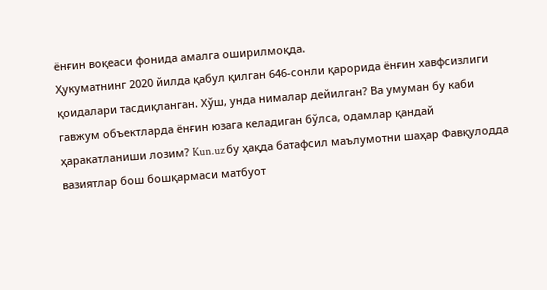ёнғин воқеаси фонида амалга оширилмоқда.
Ҳукуматнинг 2020 йилда қабул қилган 646-сонли қарорида ёнғин хавфсизлиги қоидалари тасдиқланган. Хўш, унда нималар дейилган? Ва умуман бу каби гавжум объектларда ёнғин юзага келадиган бўлса, одамлар қандай ҳаракатланиши лозим? Kun.uz бу ҳақда батафсил маълумотни шаҳар Фавқулодда вазиятлар бош бошқармаси матбуот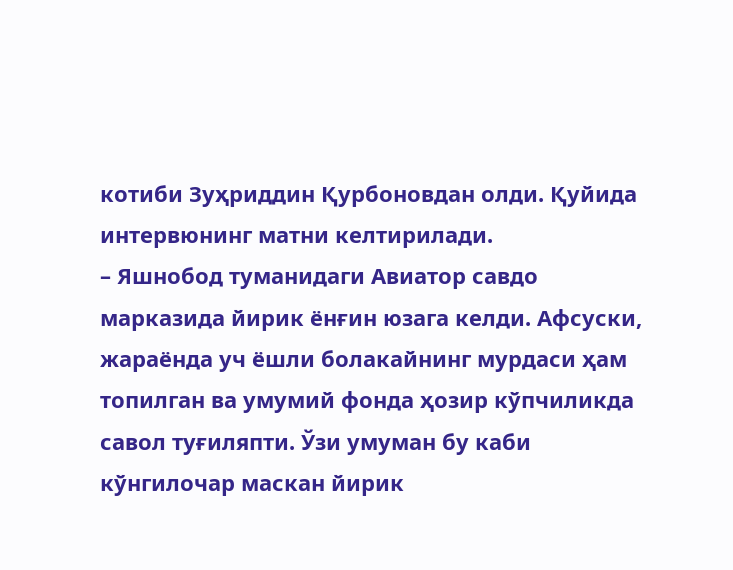котиби Зуҳриддин Қурбоновдан олди. Қуйида интервюнинг матни келтирилади.
– Яшнобод туманидаги Авиатор савдо марказида йирик ёнғин юзага келди. Афсуски, жараёнда уч ёшли болакайнинг мурдаси ҳам топилган ва умумий фонда ҳозир кўпчиликда савол туғиляпти. Ўзи умуман бу каби кўнгилочар маскан йирик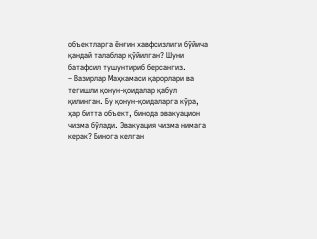объектларга ёнғин хавфсизлиги бўйича қандай талаблар қўйилган? Шуни батафсил тушунтириб берсангиз.
– Вазирлар Маҳкамаси қарорлари ва тегишли қонун-қоидалар қабул қилинган. Бу қонун-қоидаларга кўра, ҳар битта объект, бинода эвакуацион чизма бўлади. Эвакуация чизма нимага керак? Бинога келган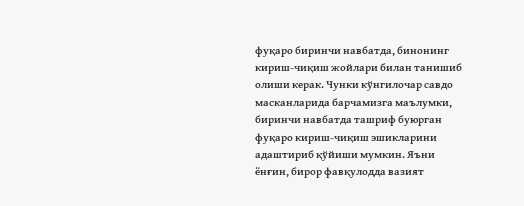фуқаро биринчи навбатда, бинонинг кириш-чиқиш жойлари билан танишиб олиши керак. Чунки кўнгилочар савдо масканларида барчамизга маълумки, биринчи навбатда ташриф буюрган фуқаро кириш-чиқиш эшикларини адаштириб қўйиши мумкин. Яъни ёнғин, бирор фавқулодда вазият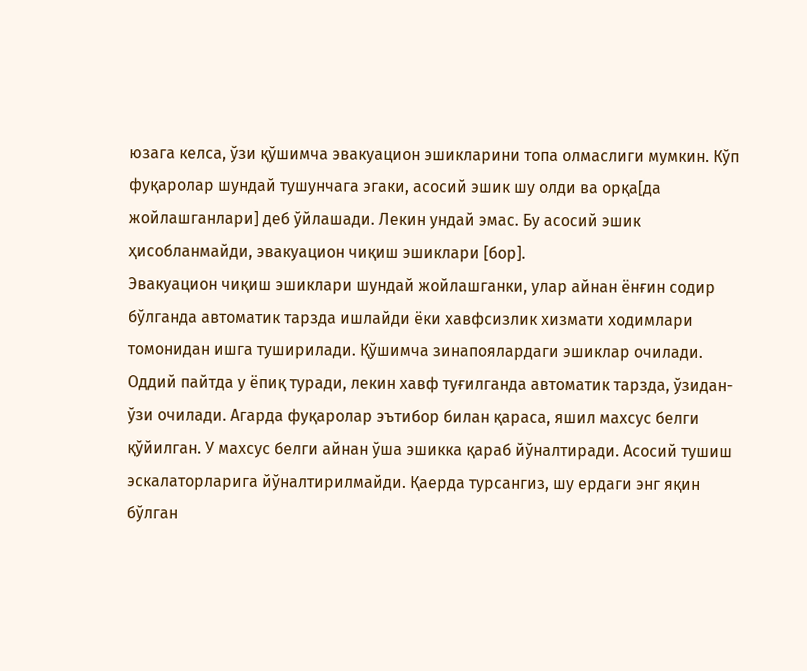юзага келса, ўзи қўшимча эвакуацион эшикларини топа олмаслиги мумкин. Кўп фуқаролар шундай тушунчага эгаки, асосий эшик шу олди ва орқа[да жойлашганлари] деб ўйлашади. Лекин ундай эмас. Бу асосий эшик ҳисобланмайди, эвакуацион чиқиш эшиклари [бор].
Эвакуацион чиқиш эшиклари шундай жойлашганки, улар айнан ёнғин содир бўлганда автоматик тарзда ишлайди ёки хавфсизлик хизмати ходимлари томонидан ишга туширилади. Қўшимча зинапоялардаги эшиклар очилади. Оддий пайтда у ёпиқ туради, лекин хавф туғилганда автоматик тарзда, ўзидан-ўзи очилади. Агарда фуқаролар эътибор билан қараса, яшил махсус белги қўйилган. У махсус белги айнан ўша эшикка қараб йўналтиради. Асосий тушиш эскалаторларига йўналтирилмайди. Қаерда турсангиз, шу ердаги энг яқин бўлган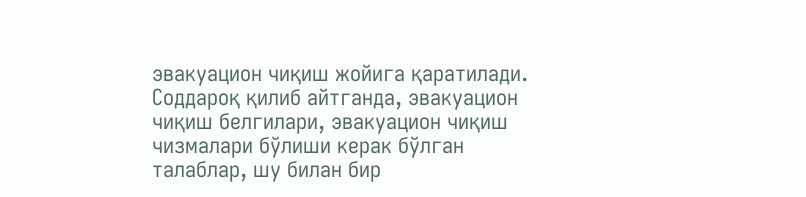эвакуацион чиқиш жойига қаратилади. Соддароқ қилиб айтганда, эвакуацион чиқиш белгилари, эвакуацион чиқиш чизмалари бўлиши керак бўлган талаблар, шу билан бир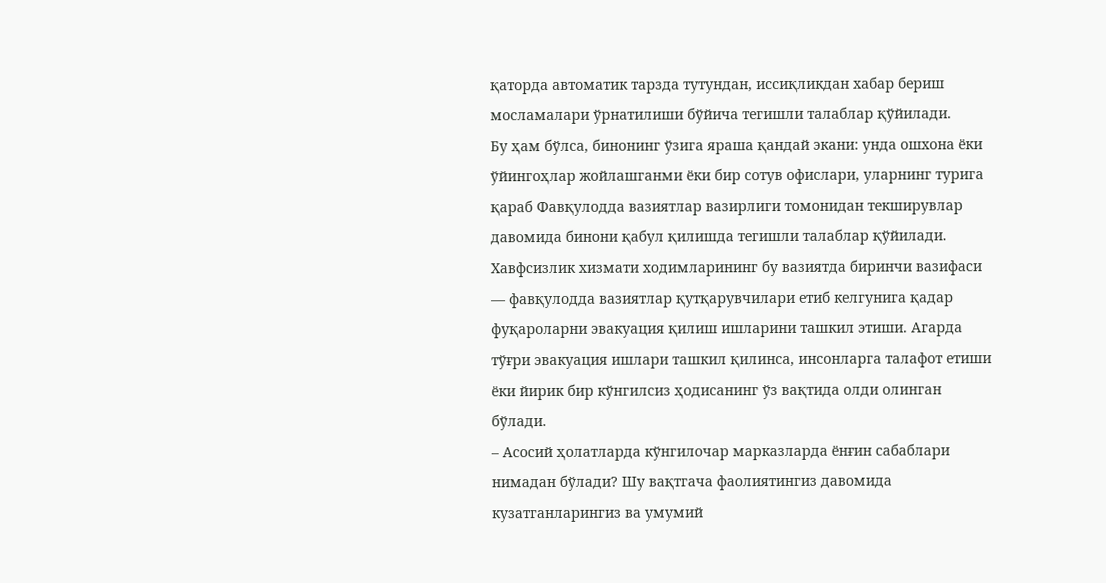қаторда автоматик тарзда тутундан, иссиқликдан хабар бериш мосламалари ўрнатилиши бўйича тегишли талаблар қўйилади.
Бу ҳам бўлса, бинонинг ўзига яраша қандай экани: унда ошхона ёки ўйингоҳлар жойлашганми ёки бир сотув офислари, уларнинг турига қараб Фавқулодда вазиятлар вазирлиги томонидан текширувлар давомида бинони қабул қилишда тегишли талаблар қўйилади. Хавфсизлик хизмати ходимларининг бу вазиятда биринчи вазифаси — фавқулодда вазиятлар қутқарувчилари етиб келгунига қадар фуқароларни эвакуация қилиш ишларини ташкил этиши. Агарда тўғри эвакуация ишлари ташкил қилинса, инсонларга талафот етиши ёки йирик бир кўнгилсиз ҳодисанинг ўз вақтида олди олинган бўлади.
– Асосий ҳолатларда кўнгилочар марказларда ёнғин сабаблари нимадан бўлади? Шу вақтгача фаолиятингиз давомида кузатганларингиз ва умумий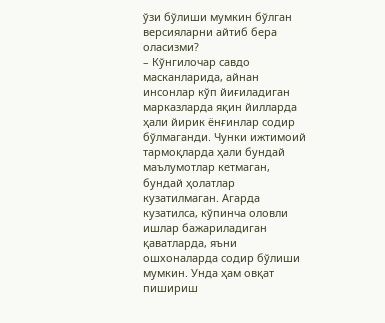ўзи бўлиши мумкин бўлган версияларни айтиб бера оласизми?
– Кўнгилочар савдо масканларида, айнан инсонлар кўп йиғиладиган марказларда яқин йилларда ҳали йирик ёнғинлар содир бўлмаганди. Чунки ижтимоий тармоқларда ҳали бундай маълумотлар кетмаган, бундай ҳолатлар кузатилмаган. Агарда кузатилса, кўпинча оловли ишлар бажариладиган қаватларда, яъни ошхоналарда содир бўлиши мумкин. Унда ҳам овқат пишириш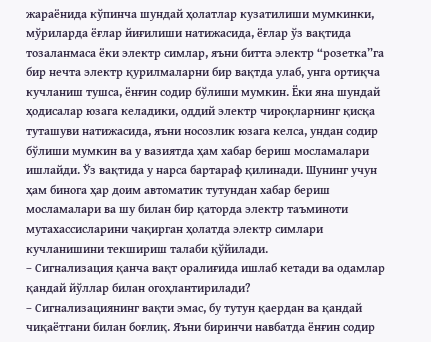жараёнида кўпинча шундай ҳолатлар кузатилиши мумкинки, мўриларда ёғлар йиғилиши натижасида, ёғлар ўз вақтида тозаланмаса ёки электр симлар, яъни битта электр “розетка”га бир нечта электр қурилмаларни бир вақтда улаб, унга ортиқча кучланиш тушса, ёнғин содир бўлиши мумкин. Ёки яна шундай ҳодисалар юзага келадики, оддий электр чироқларнинг қисқа туташуви натижасида, яъни носозлик юзага келса, ундан содир бўлиши мумкин ва у вазиятда ҳам хабар бериш мосламалари ишлайди. Ўз вақтида у нарса бартараф қилинади. Шунинг учун ҳам бинога ҳар доим автоматик тутундан хабар бериш мосламалари ва шу билан бир қаторда электр таъминоти мутахассисларини чақирган ҳолатда электр симлари кучланишини текшириш талаби қўйилади.
– Сигнализация қанча вақт оралиғида ишлаб кетади ва одамлар қандай йўллар билан огоҳлантирилади?
– Сигнализациянинг вақти эмас, бу тутун қаердан ва қандай чиқаётгани билан боғлиқ. Яъни биринчи навбатда ёнғин содир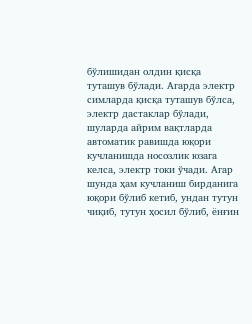бўлишидан олдин қисқа туташув бўлади. Агарда электр симларда қисқа туташув бўлса, электр дастаклар бўлади, шуларда айрим вақтларда автоматик равишда юқори кучланишда носозлик юзага келса, электр токи ўчади. Агар шунда ҳам кучланиш бирданига юқори бўлиб кетиб, ундан тутун чиқиб, тутун ҳосил бўлиб, ёнғин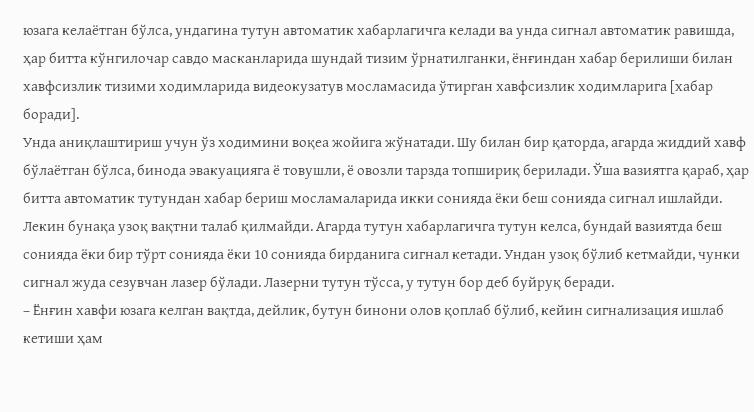юзага келаётган бўлса, ундагина тутун автоматик хабарлагичга келади ва унда сигнал автоматик равишда, ҳар битта кўнгилочар савдо масканларида шундай тизим ўрнатилганки, ёнғиндан хабар берилиши билан хавфсизлик тизими ходимларида видеокузатув мосламасида ўтирган хавфсизлик ходимларига [хабар боради].
Унда аниқлаштириш учун ўз ходимини воқеа жойига жўнатади. Шу билан бир қаторда, агарда жиддий хавф бўлаётган бўлса, бинода эвакуацияга ё товушли, ё овозли тарзда топшириқ берилади. Ўша вазиятга қараб, ҳар битта автоматик тутундан хабар бериш мосламаларида икки сонияда ёки беш сонияда сигнал ишлайди. Лекин бунақа узоқ вақтни талаб қилмайди. Агарда тутун хабарлагичга тутун келса, бундай вазиятда беш сонияда ёки бир тўрт сонияда ёки 10 сонияда бирданига сигнал кетади. Ундан узоқ бўлиб кетмайди, чунки сигнал жуда сезувчан лазер бўлади. Лазерни тутун тўсса, у тутун бор деб буйруқ беради.
– Ёнғин хавфи юзага келган вақтда, дейлик, бутун бинони олов қоплаб бўлиб, кейин сигнализация ишлаб кетиши ҳам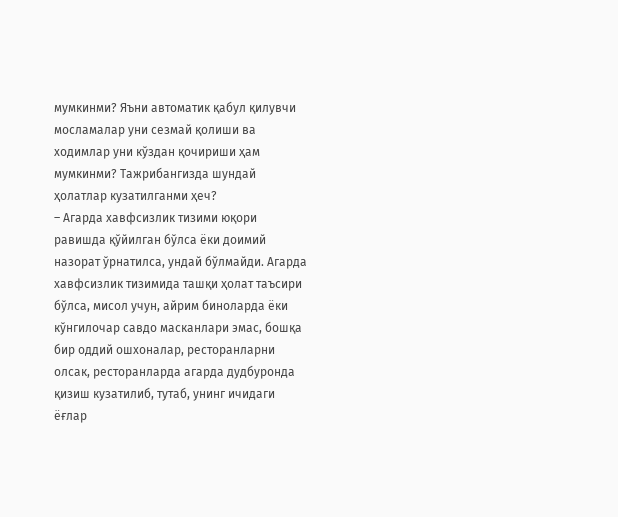мумкинми? Яъни автоматик қабул қилувчи мосламалар уни сезмай қолиши ва ходимлар уни кўздан қочириши ҳам мумкинми? Тажрибангизда шундай ҳолатлар кузатилганми ҳеч?
– Агарда хавфсизлик тизими юқори равишда қўйилган бўлса ёки доимий назорат ўрнатилса, ундай бўлмайди. Агарда хавфсизлик тизимида ташқи ҳолат таъсири бўлса, мисол учун, айрим биноларда ёки кўнгилочар савдо масканлари эмас, бошқа бир оддий ошхоналар, ресторанларни олсак, ресторанларда агарда дудбуронда қизиш кузатилиб, тутаб, унинг ичидаги ёғлар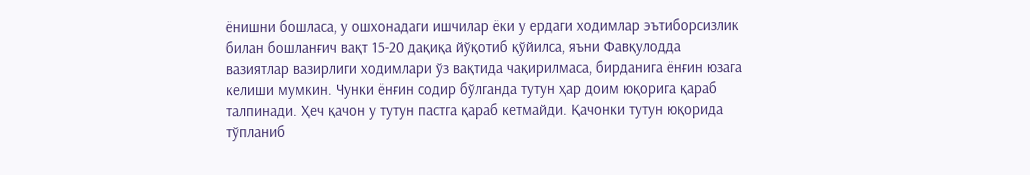ёнишни бошласа, у ошхонадаги ишчилар ёки у ердаги ходимлар эътиборсизлик билан бошланғич вақт 15-20 дақиқа йўқотиб қўйилса, яъни Фавқулодда вазиятлар вазирлиги ходимлари ўз вақтида чақирилмаса, бирданига ёнғин юзага келиши мумкин. Чунки ёнғин содир бўлганда тутун ҳар доим юқорига қараб талпинади. Ҳеч қачон у тутун пастга қараб кетмайди. Қачонки тутун юқорида тўпланиб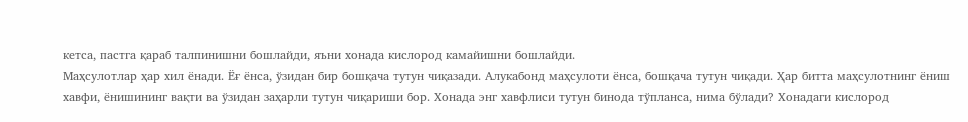кетса, пастга қараб талпинишни бошлайди, яъни хонада кислород камайишни бошлайди.
Маҳсулотлар ҳар хил ёнади. Ёғ ёнса, ўзидан бир бошқача тутун чиқазади. Алукабонд маҳсулоти ёнса, бошқача тутун чиқади. Ҳар битта маҳсулотнинг ёниш хавфи, ёнишининг вақти ва ўзидан заҳарли тутун чиқариши бор. Хонада энг хавфлиси тутун бинода тўпланса, нима бўлади? Хонадаги кислород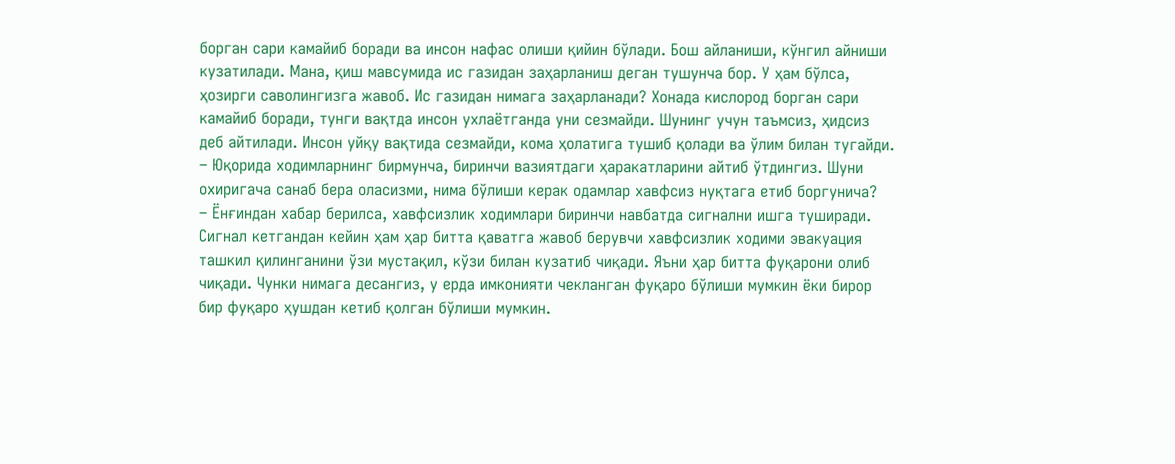борган сари камайиб боради ва инсон нафас олиши қийин бўлади. Бош айланиши, кўнгил айниши кузатилади. Мана, қиш мавсумида ис газидан заҳарланиш деган тушунча бор. У ҳам бўлса, ҳозирги саволингизга жавоб. Ис газидан нимага заҳарланади? Хонада кислород борган сари камайиб боради, тунги вақтда инсон ухлаётганда уни сезмайди. Шунинг учун таъмсиз, ҳидсиз деб айтилади. Инсон уйқу вақтида сезмайди, кома ҳолатига тушиб қолади ва ўлим билан тугайди.
– Юқорида ходимларнинг бирмунча, биринчи вазиятдаги ҳаракатларини айтиб ўтдингиз. Шуни охиригача санаб бера оласизми, нима бўлиши керак одамлар хавфсиз нуқтага етиб боргунича?
– Ёнғиндан хабар берилса, хавфсизлик ходимлари биринчи навбатда сигнални ишга туширади. Сигнал кетгандан кейин ҳам ҳар битта қаватга жавоб берувчи хавфсизлик ходими эвакуация ташкил қилинганини ўзи мустақил, кўзи билан кузатиб чиқади. Яъни ҳар битта фуқарони олиб чиқади. Чунки нимага десангиз, у ерда имконияти чекланган фуқаро бўлиши мумкин ёки бирор бир фуқаро ҳушдан кетиб қолган бўлиши мумкин.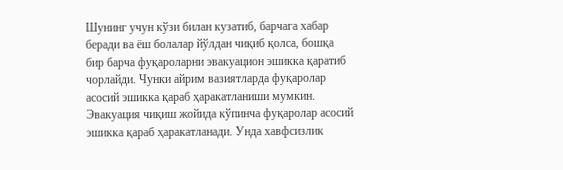Шунинг учун кўзи билан кузатиб, барчага хабар беради ва ёш болалар йўлдан чиқиб қолса, бошқа бир барча фуқароларни эвакуацион эшикка қаратиб чорлайди. Чунки айрим вазиятларда фуқаролар асосий эшикка қараб ҳаракатланиши мумкин. Эвакуация чиқиш жойида кўпинча фуқаролар асосий эшикка қараб ҳаракатланади. Унда хавфсизлик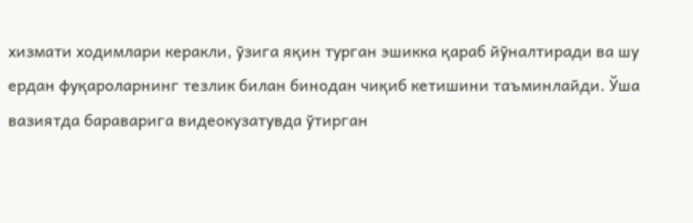хизмати ходимлари керакли, ўзига яқин турган эшикка қараб йўналтиради ва шу ердан фуқароларнинг тезлик билан бинодан чиқиб кетишини таъминлайди. Ўша вазиятда бараварига видеокузатувда ўтирган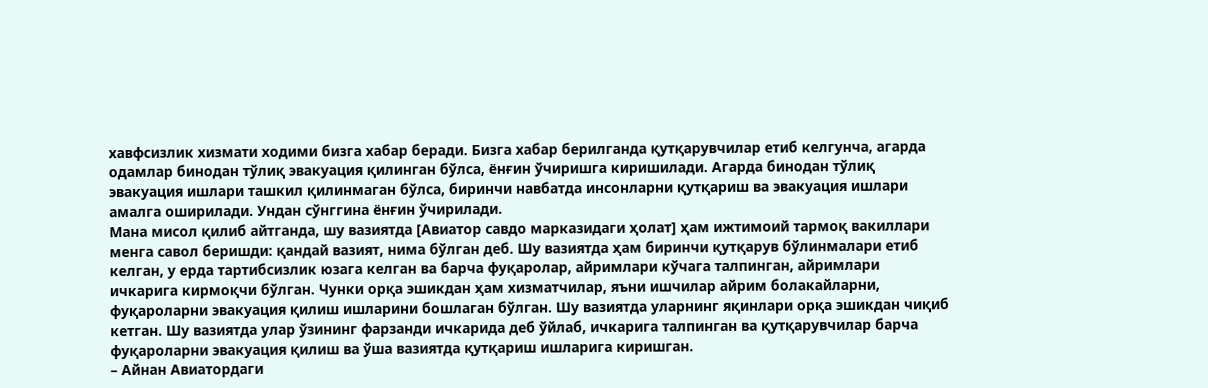хавфсизлик хизмати ходими бизга хабар беради. Бизга хабар берилганда қутқарувчилар етиб келгунча, агарда одамлар бинодан тўлиқ эвакуация қилинган бўлса, ёнғин ўчиришга киришилади. Агарда бинодан тўлиқ эвакуация ишлари ташкил қилинмаган бўлса, биринчи навбатда инсонларни қутқариш ва эвакуация ишлари амалга оширилади. Ундан сўнггина ёнғин ўчирилади.
Мана мисол қилиб айтганда, шу вазиятда [Авиатор савдо марказидаги ҳолат] ҳам ижтимоий тармоқ вакиллари менга савол беришди: қандай вазият, нима бўлган деб. Шу вазиятда ҳам биринчи қутқарув бўлинмалари етиб келган, у ерда тартибсизлик юзага келган ва барча фуқаролар, айримлари кўчага талпинган, айримлари ичкарига кирмоқчи бўлган. Чунки орқа эшикдан ҳам хизматчилар, яъни ишчилар айрим болакайларни, фуқароларни эвакуация қилиш ишларини бошлаган бўлган. Шу вазиятда уларнинг яқинлари орқа эшикдан чиқиб кетган. Шу вазиятда улар ўзининг фарзанди ичкарида деб ўйлаб, ичкарига талпинган ва қутқарувчилар барча фуқароларни эвакуация қилиш ва ўша вазиятда қутқариш ишларига киришган.
– Айнан Авиатордаги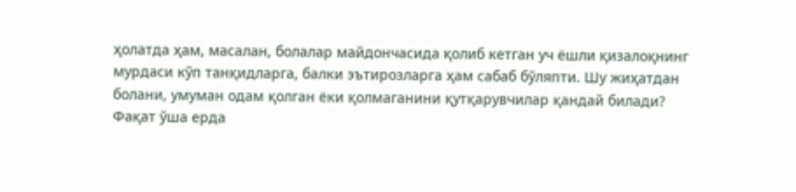ҳолатда ҳам, масалан, болалар майдончасида қолиб кетган уч ёшли қизалоқнинг мурдаси кўп танқидларга, балки эътирозларга ҳам сабаб бўляпти. Шу жиҳатдан болани, умуман одам қолган ёки қолмаганини қутқарувчилар қандай билади? Фақат ўша ерда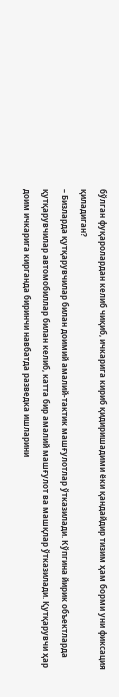бўлган фуқаролардан келиб чиқиб, ичкарига кириб қидиришадими ёки қандайдир тизим ҳам борми уни фиксация қиладиган?
– Бизларда қутқарувчилар билан доимий амалий-тактик машғулотлар ўтказилади. Кўпгина йирик объектларда қутқарувчилар автомобиллар билан келиб, катта бир амалий машғулот ва машқлар ўтказилади. Қутқарувчи ҳар доим ичкарига кирганда биринчи навбатда разведка ишларини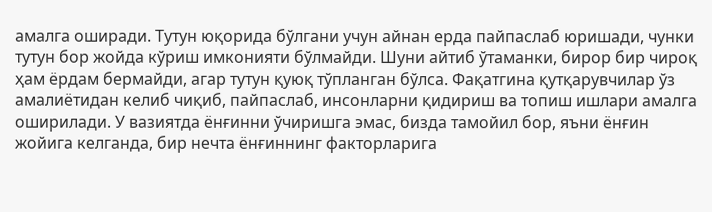амалга оширади. Тутун юқорида бўлгани учун айнан ерда пайпаслаб юришади, чунки тутун бор жойда кўриш имконияти бўлмайди. Шуни айтиб ўтаманки, бирор бир чироқ ҳам ёрдам бермайди, агар тутун қуюқ тўпланган бўлса. Фақатгина қутқарувчилар ўз амалиётидан келиб чиқиб, пайпаслаб, инсонларни қидириш ва топиш ишлари амалга оширилади. У вазиятда ёнғинни ўчиришга эмас, бизда тамойил бор, яъни ёнғин жойига келганда, бир нечта ёнғиннинг факторларига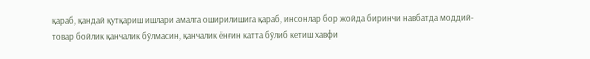қараб, қандай қутқариш ишлари амалга оширилишига қараб, инсонлар бор жойда биринчи навбатда моддий-товар бойлик қанчалик бўлмасин, қанчалик ёнғин катта бўлиб кетиш хавфи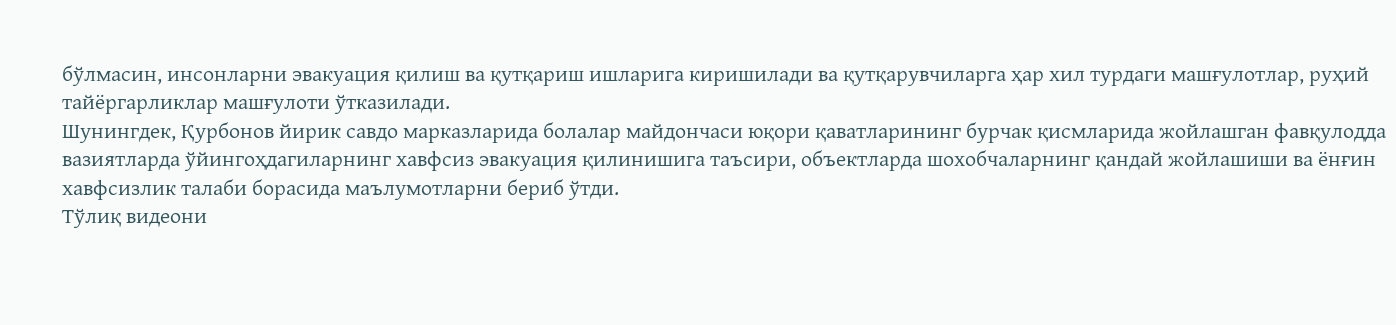бўлмасин, инсонларни эвакуация қилиш ва қутқариш ишларига киришилади ва қутқарувчиларга ҳар хил турдаги машғулотлар, руҳий тайёргарликлар машғулоти ўтказилади.
Шунингдек, Қурбонов йирик савдо марказларида болалар майдончаси юқори қаватларининг бурчак қисмларида жойлашган фавқулодда вазиятларда ўйингоҳдагиларнинг хавфсиз эвакуация қилинишига таъсири, объектларда шохобчаларнинг қандай жойлашиши ва ёнғин хавфсизлик талаби борасида маълумотларни бериб ўтди.
Тўлиқ видеони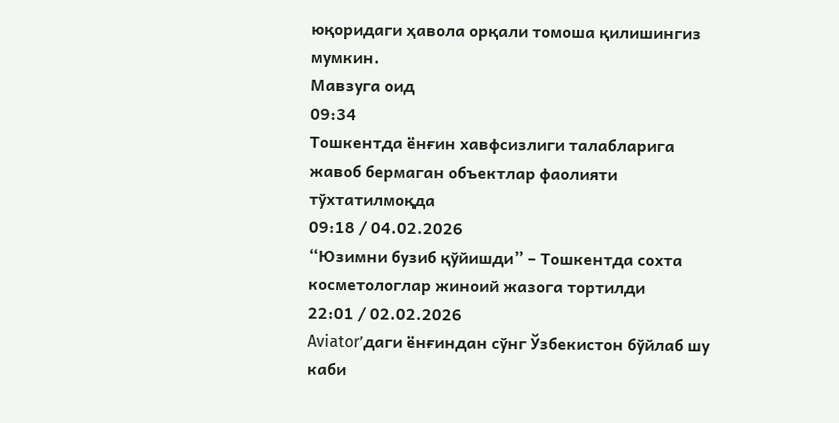юқоридаги ҳавола орқали томоша қилишингиз мумкин.
Мавзуга оид
09:34
Тошкентда ёнғин хавфсизлиги талабларига жавоб бермаган объектлар фаолияти тўхтатилмоқда
09:18 / 04.02.2026
“Юзимни бузиб қўйишди” – Тошкентда сохта косметологлар жиноий жазога тортилди
22:01 / 02.02.2026
Aviator’даги ёнғиндан сўнг Ўзбекистон бўйлаб шу каби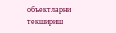объектларни текшириш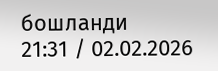бошланди
21:31 / 02.02.2026